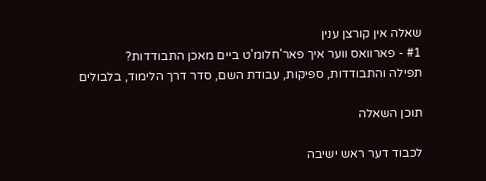שאלה אין קורצן ענין
#1 - פארוואס ווער איך פאר'חלומ'ט ביים מאכן התבודדות?
תפילה והתבודדות, ספיקות, עבודת השם, סדר דרך הלימוד, בלבולים

תוכן השאלה

לכבוד דער ראש ישיבה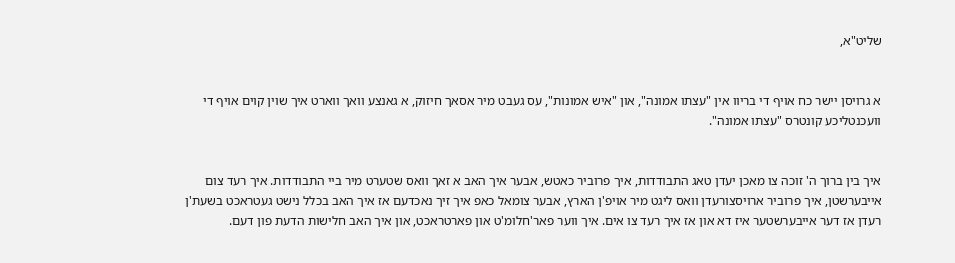שליט"א,


א גרויסן יישר כח אויף די בריוו אין "עצתו אמונה", און "איש אמונות", עס געבט מיר אסאך חיזוק, א גאנצע וואך ווארט איך שוין קוים אויף די וועכנטליכע קונטרס "עצתו אמונה".


איך בין ברוך ה' זוכה צו מאכן יעדן טאג התבודדות, איך פרוביר כאטש, אבער איך האב א זאך וואס שטערט מיר ביי התבודדות. איך רעד צום אייבערשטן, איך פרוביר ארויסצורעדן וואס ליגט מיר אויפ'ן הארץ, אבער צומאל כאפ איך זיך נאכדעם אז איך האב בכלל נישט געטראכט בשעת'ן רעדן אז דער אייבערשטער איז דא און אז איך רעד צו אים. איך ווער פאר'חלומ'ט און פארטראכט, און איך האב חלישות הדעת פון דעם.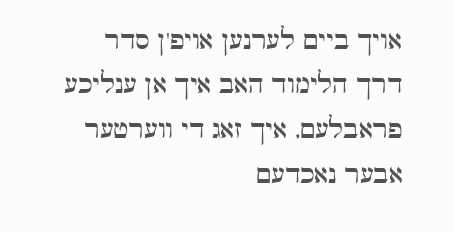אויך ביים לערנען אויפ'ן סדר דרך הלימוד האב איך אן ענליכע פראבלעם, איך זאג די ווערטער אבער נאכדעם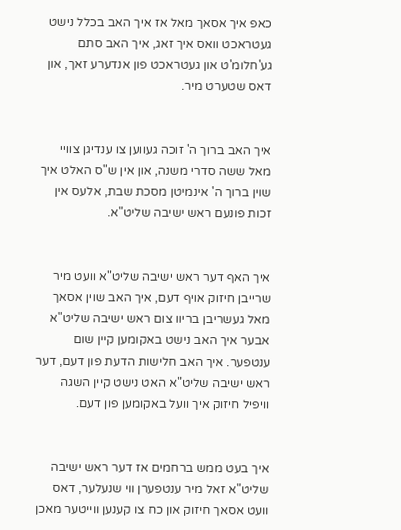כאפ איך אסאך מאל אז איך האב בכלל נישט געטראכט וואס איך זאג, איך האב סתם גע'חלומ'ט און געטראכט פון אנדערע זאך, און דאס שטערט מיר.


איך האב ברוך ה' זוכה געווען צו ענדיגן צוויי מאל ששה סדרי משנה, און אין ש"ס האלט איך שוין ברוך ה' אינמיטן מסכת שבת, אלעס אין זכות פונעם ראש ישיבה שליט"א.


איך האף דער ראש ישיבה שליט"א וועט מיר שרייבן חיזוק אויף דעם, איך האב שוין אסאך מאל געשריבן בריוו צום ראש ישיבה שליט"א אבער איך האב נישט באקומען קיין שום ענטפער. איך האב חלישות הדעת פון דעם, דער ראש ישיבה שליט"א האט נישט קיין השגה וויפיל חיזוק איך וועל באקומען פון דעם.


איך בעט ממש ברחמים אז דער ראש ישיבה שליט"א זאל מיר ענטפערן ווי שנעלער, דאס וועט אסאך חיזוק און כח צו קענען ווייטער מאכן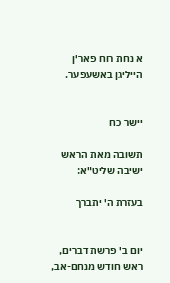א נחת רוח פאר'ן הייליגן באשעפער.


יישר כח

תשובה מאת הראש ישיבה שליט"א:

בעזרת ה' יתברך


יום ב' פרשת דברים, ראש חודש מנחם-אב,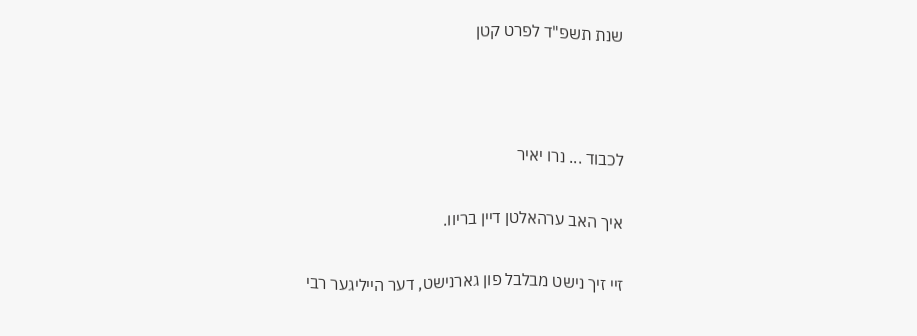שנת תשפ"ד לפרט קטן





לכבוד ... נרו יאיר


איך האב ערהאלטן דיין בריוו.


זיי זיך נישט מבלבל פון גארנישט, דער הייליגער רבי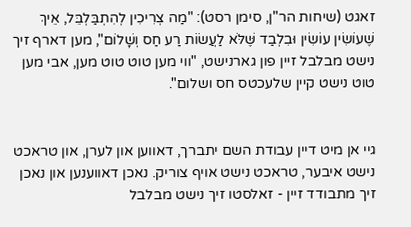זאגט (שיחות הר"ן, סימן רסט): "מַה צְרִיכִין לְהִתְבַּלְבֵּל, אֵיךְ שֶׁעוֹשִׂין עוֹשִׂין וּבִלְבַד שֶּׁלֹּא לַעֲשׂוֹת רַע חַס וְשָׁלוֹם", מען דארף זיך נישט מבלבל זיין פון גארנישט, "ווי מען טוט טוט מען, אבי מען טוט נישט קיין שלעכטס חס ושלום".


גיי אן מיט דיין עבודת השם יתברך, דאווען און לערן, און טראכט נישט איבער, טראכט נישט אויף צוריק. נאכן דאווענען און נאכן זיך מתבודד זיין - זאלסטו זיך נישט מבלבל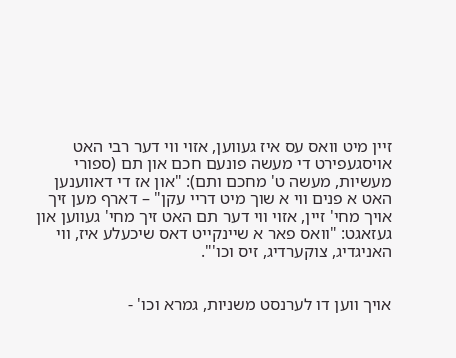זיין מיט וואס עס איז געווען, אזוי ווי דער רבי האט אויסגעפירט די מעשה פונעם חכם און תם (ספורי מעשיות, מעשה ט' מחכם ותם): "און אז די דאווענען האט א פנים ווי א שוך מיט דריי עקן" – דארף מען זיך אויך מחי' זיין, אזוי ווי דער תם האט זיך מחי' געווען און געזאגט: "וואס פאר א שיינקייט דאס שיכעלע איז, ווי האניגדיג, צוקערדיג, זיס וכו'".


אויך ווען דו לערנסט משניות, גמרא וכו' -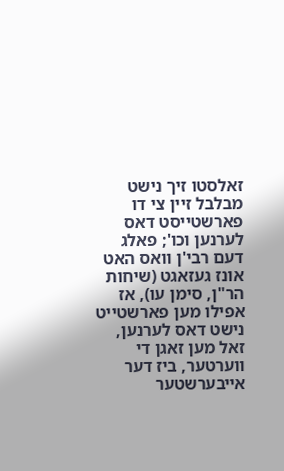זאלסטו זיך נישט מבלבל זיין צי דו פארשטייסט דאס לערנען וכו'; פאלג דעם רבי'ן וואס האט אונז געזאגט (שיחות הר"ן, סימן עו), אז אפילו מען פארשטייט נישט דאס לערנען, זאל מען זאגן די ווערטער, ביז דער אייבערשטער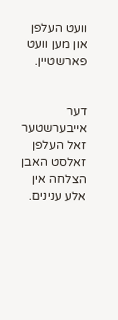וועט העלפן און מען וועט פארשטיין.


דער אייבערשטער זאל העלפן זאלסט האבן הצלחה אין אלע ענינים.